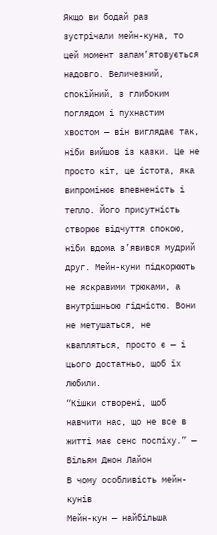Якщо ви бодай раз зустрічали мейн-куна, то цей момент запам’ятовується надовго. Величезний, спокійний, з глибоким поглядом і пухнастим хвостом — він виглядає так, ніби вийшов із казки. Це не просто кіт, це істота, яка випромінює впевненість і тепло. Його присутність створює відчуття спокою, ніби вдома з’явився мудрий друг. Мейн-куни підкорюють не яскравими трюками, а внутрішньою гідністю. Вони не метушаться, не квапляться, просто є — і цього достатньо, щоб їх любили.
“Кішки створені, щоб навчити нас, що не все в житті має сенс поспіху.” — Вільям Джон Лайон
В чому особливість мейн-кунів
Мейн-кун — найбільша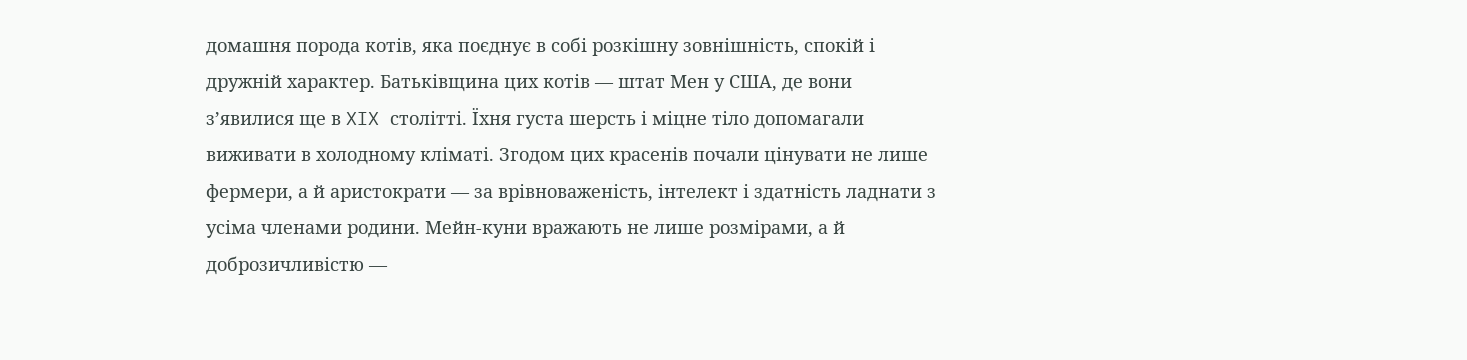домашня порода котів, яка поєднує в собі розкішну зовнішність, спокій і дружній характер. Батьківщина цих котів — штат Мен у США, де вони з’явилися ще в XIX столітті. Їхня густа шерсть і міцне тіло допомагали виживати в холодному кліматі. Згодом цих красенів почали цінувати не лише фермери, а й аристократи — за врівноваженість, інтелект і здатність ладнати з усіма членами родини. Мейн-куни вражають не лише розмірами, а й доброзичливістю —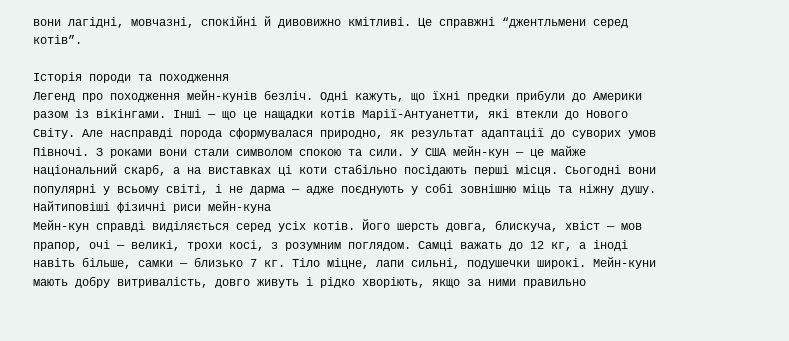вони лагідні, мовчазні, спокійні й дивовижно кмітливі. Це справжні “джентльмени серед котів”.

Історія породи та походження
Легенд про походження мейн-кунів безліч. Одні кажуть, що їхні предки прибули до Америки разом із вікінгами. Інші — що це нащадки котів Марії-Антуанетти, які втекли до Нового Світу. Але насправді порода сформувалася природно, як результат адаптації до суворих умов Півночі. З роками вони стали символом спокою та сили. У США мейн-кун — це майже національний скарб, а на виставках ці коти стабільно посідають перші місця. Сьогодні вони популярні у всьому світі, і не дарма — адже поєднують у собі зовнішню міць та ніжну душу.
Найтиповіші фізичні риси мейн-куна
Мейн-кун справді виділяється серед усіх котів. Його шерсть довга, блискуча, хвіст — мов прапор, очі — великі, трохи косі, з розумним поглядом. Самці важать до 12 кг, а іноді навіть більше, самки — близько 7 кг. Тіло міцне, лапи сильні, подушечки широкі. Мейн-куни мають добру витривалість, довго живуть і рідко хворіють, якщо за ними правильно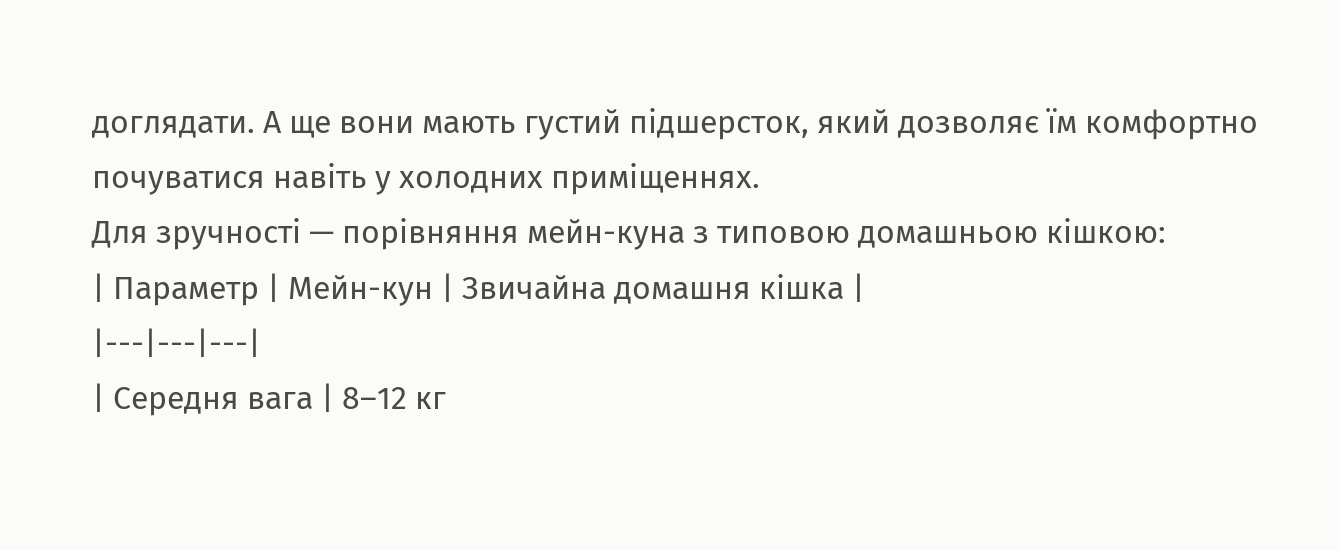доглядати. А ще вони мають густий підшерсток, який дозволяє їм комфортно почуватися навіть у холодних приміщеннях.
Для зручності — порівняння мейн-куна з типовою домашньою кішкою:
| Параметр | Мейн-кун | Звичайна домашня кішка |
|---|---|---|
| Середня вага | 8–12 кг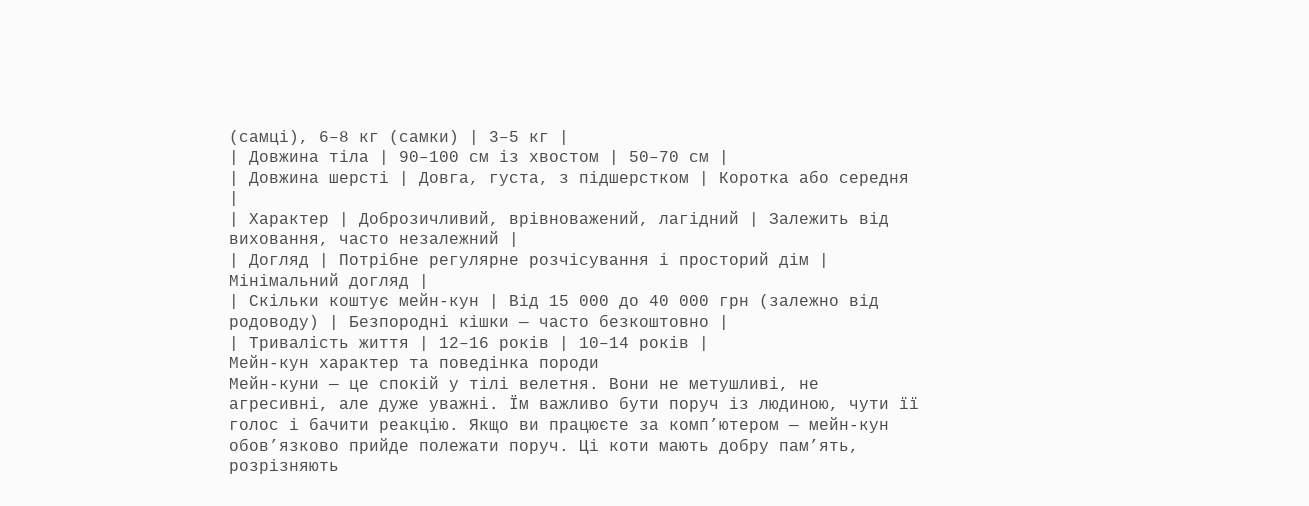(самці), 6–8 кг (самки) | 3–5 кг |
| Довжина тіла | 90–100 см із хвостом | 50–70 см |
| Довжина шерсті | Довга, густа, з підшерстком | Коротка або середня |
| Характер | Доброзичливий, врівноважений, лагідний | Залежить від виховання, часто незалежний |
| Догляд | Потрібне регулярне розчісування і просторий дім | Мінімальний догляд |
| Скільки коштує мейн-кун | Від 15 000 до 40 000 грн (залежно від родоводу) | Безпородні кішки — часто безкоштовно |
| Тривалість життя | 12–16 років | 10–14 років |
Мейн-кун характер та поведінка породи
Мейн-куни — це спокій у тілі велетня. Вони не метушливі, не агресивні, але дуже уважні. Їм важливо бути поруч із людиною, чути її голос і бачити реакцію. Якщо ви працюєте за комп’ютером — мейн-кун обов’язково прийде полежати поруч. Ці коти мають добру пам’ять, розрізняють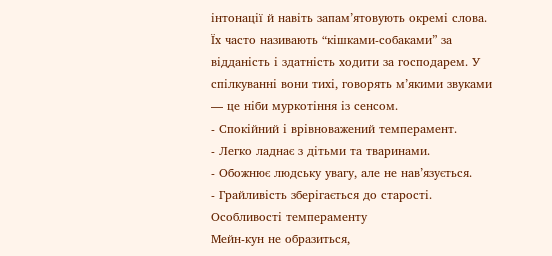інтонації й навіть запам’ятовують окремі слова. Їх часто називають “кішками-собаками” за відданість і здатність ходити за господарем. У спілкуванні вони тихі, говорять м’якими звуками — це ніби муркотіння із сенсом.
- Спокійний і врівноважений темперамент.
- Легко ладнає з дітьми та тваринами.
- Обожнює людську увагу, але не нав’язується.
- Грайливість зберігається до старості.
Особливості темпераменту
Мейн-кун не образиться,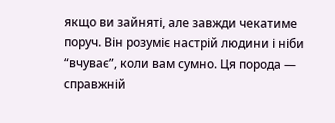якщо ви зайняті, але завжди чекатиме поруч. Він розуміє настрій людини і ніби “вчуває”, коли вам сумно. Ця порода — справжній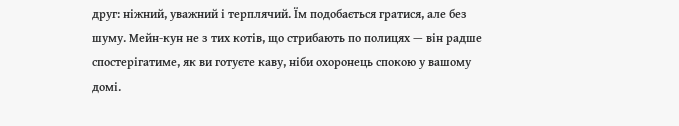друг: ніжний, уважний і терплячий. Їм подобається гратися, але без шуму. Мейн-кун не з тих котів, що стрибають по полицях — він радше спостерігатиме, як ви готуєте каву, ніби охоронець спокою у вашому домі.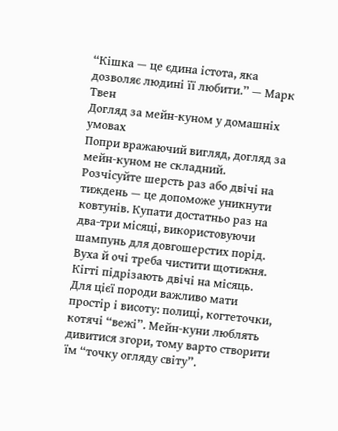“Кішка — це єдина істота, яка дозволяє людині її любити.” — Марк Твен
Догляд за мейн-куном у домашніх умовах
Попри вражаючий вигляд, догляд за мейн-куном не складний. Розчісуйте шерсть раз або двічі на тиждень — це допоможе уникнути ковтунів. Купати достатньо раз на два-три місяці, використовуючи шампунь для довгошерстих порід. Вуха й очі треба чистити щотижня. Кігті підрізають двічі на місяць. Для цієї породи важливо мати простір і висоту: полиці, когтеточки, котячі “вежі”. Мейн-куни люблять дивитися згори, тому варто створити їм “точку огляду світу”.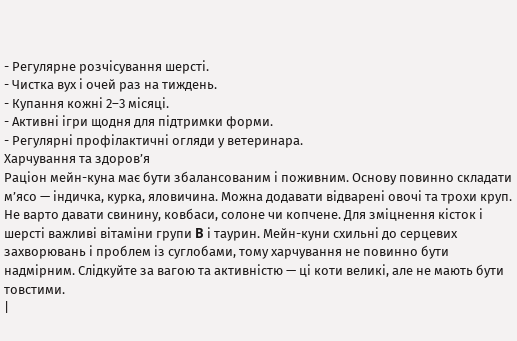- Регулярне розчісування шерсті.
- Чистка вух і очей раз на тиждень.
- Купання кожні 2–3 місяці.
- Активні ігри щодня для підтримки форми.
- Регулярні профілактичні огляди у ветеринара.
Харчування та здоров’я
Раціон мейн-куна має бути збалансованим і поживним. Основу повинно складати м’ясо — індичка, курка, яловичина. Можна додавати відварені овочі та трохи круп. Не варто давати свинину, ковбаси, солоне чи копчене. Для зміцнення кісток і шерсті важливі вітаміни групи B і таурин. Мейн-куни схильні до серцевих захворювань і проблем із суглобами, тому харчування не повинно бути надмірним. Слідкуйте за вагою та активністю — ці коти великі, але не мають бути товстими.
|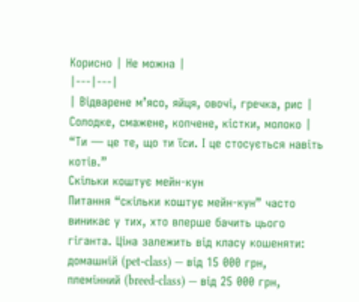Корисно | Не можна |
|---|---|
| Відварене м’ясо, яйця, овочі, гречка, рис | Солодке, смажене, копчене, кістки, молоко |
“Ти — це те, що ти їси. І це стосується навіть котів.”
Скільки коштує мейн-кун
Питання “скільки коштує мейн-кун” часто виникає у тих, хто вперше бачить цього гіганта. Ціна залежить від класу кошеняти: домашній (pet-class) — від 15 000 грн, племінний (breed-class) — від 25 000 грн,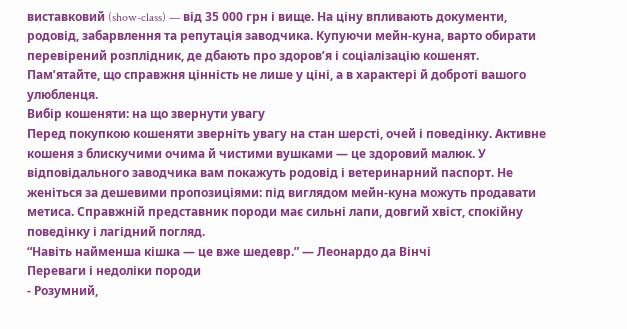виставковий (show-class) — від 35 000 грн і вище. На ціну впливають документи, родовід, забарвлення та репутація заводчика. Купуючи мейн-куна, варто обирати перевірений розплідник, де дбають про здоров’я і соціалізацію кошенят. Пам’ятайте, що справжня цінність не лише у ціні, а в характері й доброті вашого улюбленця.
Вибір кошеняти: на що звернути увагу
Перед покупкою кошеняти зверніть увагу на стан шерсті, очей і поведінку. Активне кошеня з блискучими очима й чистими вушками — це здоровий малюк. У відповідального заводчика вам покажуть родовід і ветеринарний паспорт. Не женіться за дешевими пропозиціями: під виглядом мейн-куна можуть продавати метиса. Справжній представник породи має сильні лапи, довгий хвіст, спокійну поведінку і лагідний погляд.
“Навіть найменша кішка — це вже шедевр.” — Леонардо да Вінчі
Переваги і недоліки породи
- Розумний,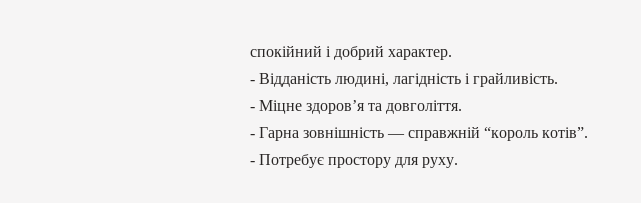спокійний і добрий характер.
- Відданість людині, лагідність і грайливість.
- Міцне здоров’я та довголіття.
- Гарна зовнішність — справжній “король котів”.
- Потребує простору для руху.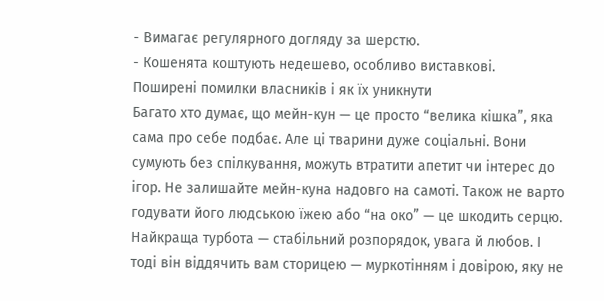- Вимагає регулярного догляду за шерстю.
- Кошенята коштують недешево, особливо виставкові.
Поширені помилки власників і як їх уникнути
Багато хто думає, що мейн-кун — це просто “велика кішка”, яка сама про себе подбає. Але ці тварини дуже соціальні. Вони сумують без спілкування, можуть втратити апетит чи інтерес до ігор. Не залишайте мейн-куна надовго на самоті. Також не варто годувати його людською їжею або “на око” — це шкодить серцю. Найкраща турбота — стабільний розпорядок, увага й любов. І тоді він віддячить вам сторицею — муркотінням і довірою, яку не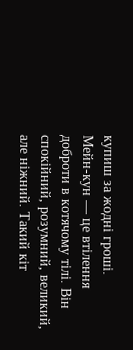купиш за жодні гроші.
Мейн-кун — це втілення доброти в котячому тілі. Він спокійний, розумний, великий, але ніжний. Такий кіт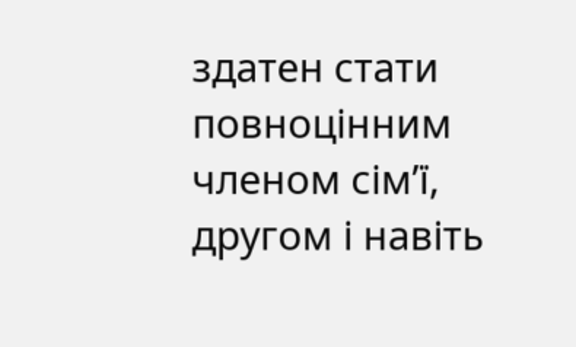здатен стати повноцінним членом сім’ї, другом і навіть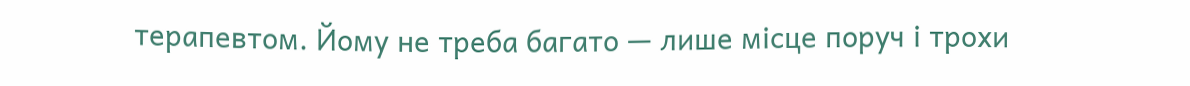терапевтом. Йому не треба багато — лише місце поруч і трохи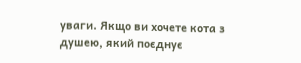уваги. Якщо ви хочете кота з душею, який поєднує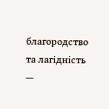благородство та лагідність —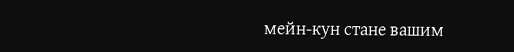мейн-кун стане вашим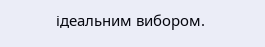ідеальним вибором.